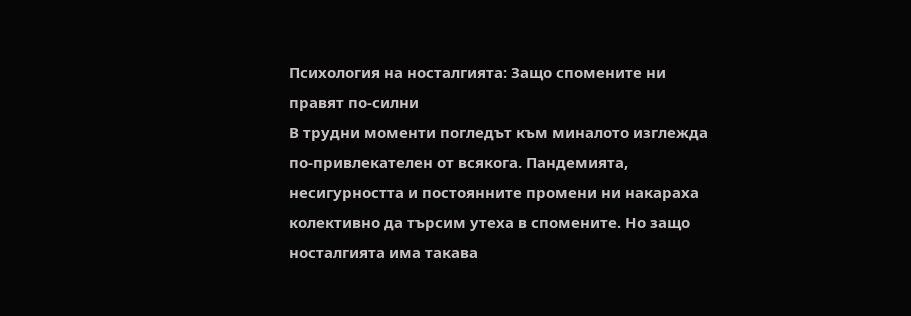Психология на носталгията: Защо спомените ни правят по-силни
В трудни моменти погледът към миналото изглежда по-привлекателен от всякога. Пандемията, несигурността и постоянните промени ни накараха колективно да търсим утеха в спомените. Но защо носталгията има такава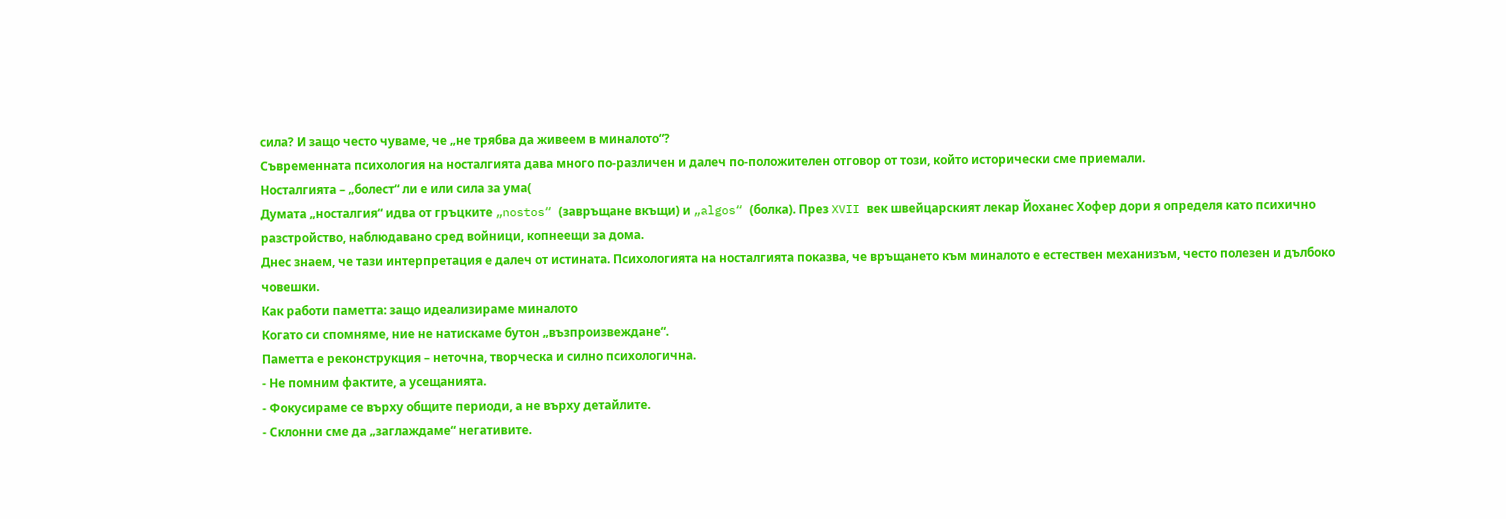сила? И защо често чуваме, че „не трябва да живеем в миналото“?
Съвременната психология на носталгията дава много по-различен и далеч по-положителен отговор от този, който исторически сме приемали.
Носталгията – „болест“ ли е или сила за ума(
Думата „носталгия“ идва от гръцките „nostos“ (завръщане вкъщи) и „algos“ (болка). През XVII век швейцарският лекар Йоханес Хофер дори я определя като психично разстройство, наблюдавано сред войници, копнеещи за дома.
Днес знаем, че тази интерпретация е далеч от истината. Психологията на носталгията показва, че връщането към миналото е естествен механизъм, често полезен и дълбоко човешки.
Как работи паметта: защо идеализираме миналото
Когато си спомняме, ние не натискаме бутон „възпроизвеждане“.
Паметта е реконструкция – неточна, творческа и силно психологична.
- Не помним фактите, а усещанията.
- Фокусираме се върху общите периоди, а не върху детайлите.
- Склонни сме да „заглаждаме“ негативите.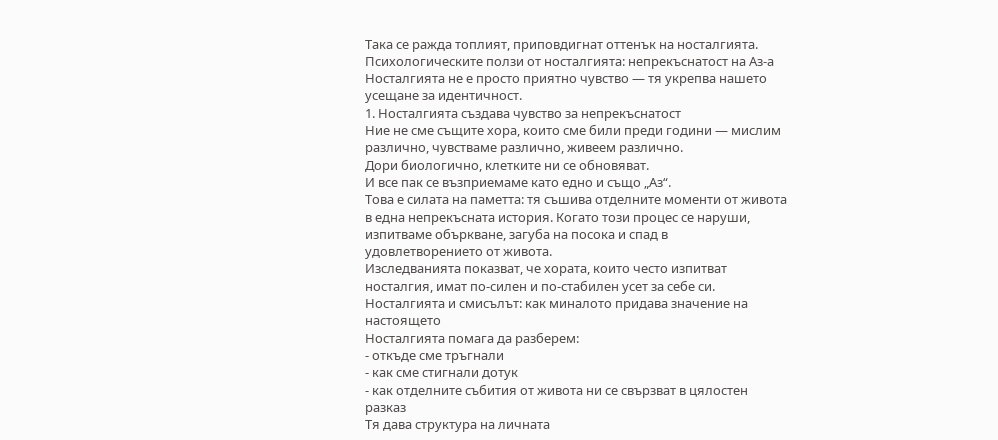Така се ражда топлият, приповдигнат оттенък на носталгията.
Психологическите ползи от носталгията: непрекъснатост на Аз-а
Носталгията не е просто приятно чувство — тя укрепва нашето усещане за идентичност.
1. Носталгията създава чувство за непрекъснатост
Ние не сме същите хора, които сме били преди години — мислим различно, чувстваме различно, живеем различно.
Дори биологично, клетките ни се обновяват.
И все пак се възприемаме като едно и също „Аз“.
Това е силата на паметта: тя съшива отделните моменти от живота в една непрекъсната история. Когато този процес се наруши, изпитваме объркване, загуба на посока и спад в удовлетворението от живота.
Изследванията показват, че хората, които често изпитват носталгия, имат по-силен и по-стабилен усет за себе си.
Носталгията и смисълът: как миналото придава значение на настоящето
Носталгията помага да разберем:
- откъде сме тръгнали
- как сме стигнали дотук
- как отделните събития от живота ни се свързват в цялостен разказ
Тя дава структура на личната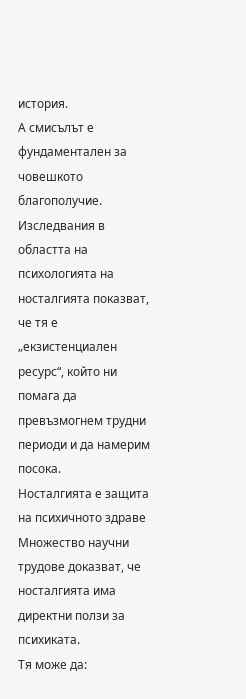история.
А смисълът е фундаментален за човешкото благополучие.
Изследвания в областта на психологията на носталгията показват, че тя е „екзистенциален ресурс“, който ни помага да превъзмогнем трудни периоди и да намерим посока.
Носталгията е защита на психичното здраве
Множество научни трудове доказват, че носталгията има директни ползи за психиката.
Тя може да: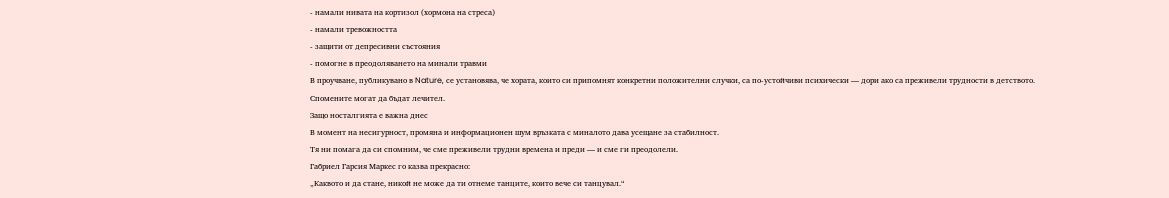- намали нивата на кортизол (хормона на стреса)
- намали тревожността
- защити от депресивни състояния
- помогне в преодоляването на минали травми
В проучване, публикувано в Nature, се установява, че хората, които си припомнят конкретни положителни случки, са по-устойчиви психически — дори ако са преживели трудности в детството.
Спомените могат да бъдат лечител.
Защо носталгията е важна днес
В момент на несигурност, промяна и информационен шум връзката с миналото дава усещане за стабилност.
Тя ни помага да си спомним, че сме преживели трудни времена и преди — и сме ги преодолели.
Габриел Гарсия Маркес го казва прекрасно:
„Каквото и да стане, никой не може да ти отнеме танците, които вече си танцувал.“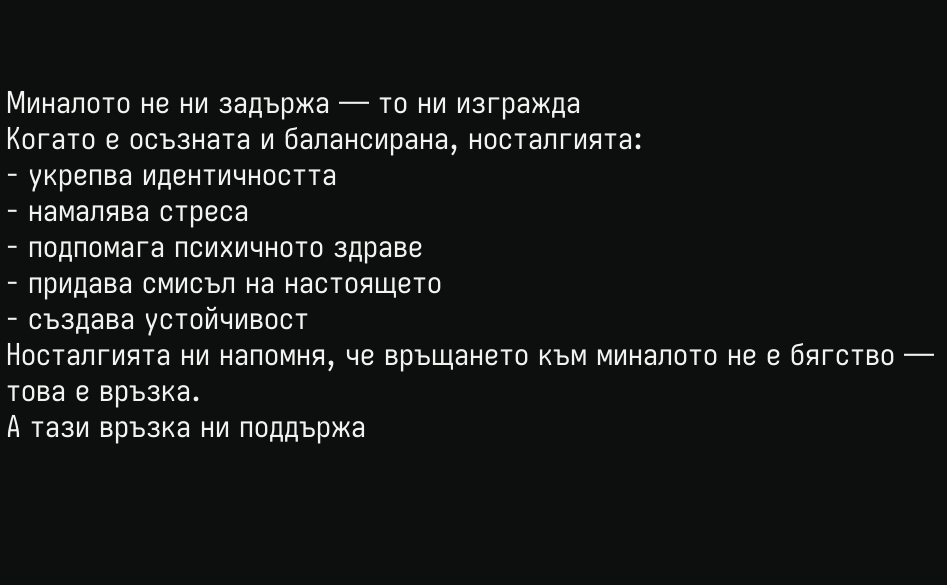Миналото не ни задържа — то ни изгражда
Когато е осъзната и балансирана, носталгията:
- укрепва идентичността
- намалява стреса
- подпомага психичното здраве
- придава смисъл на настоящето
- създава устойчивост
Носталгията ни напомня, че връщането към миналото не е бягство — това е връзка.
А тази връзка ни поддържа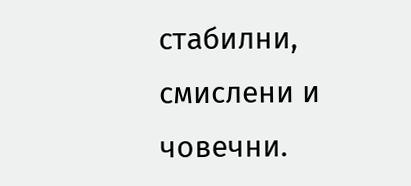стабилни, смислени и човечни.